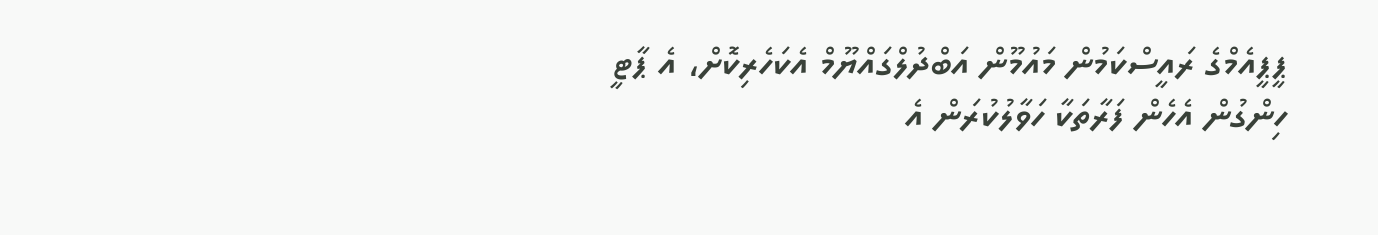ޕީޕީއެމްގެ ރައީސްކަމުން މައުމޫން އަބްދުލްގައްޔޫމް އެކަހެރިކޮށް، އެ ޕާޓީ ހިންގުން އެހެން ފަރާތަކާ ހަވާލުކުރަން އެ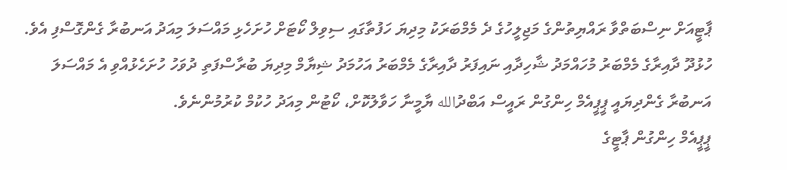ޕާޓީއަށް ނިސްބަތްވާ ރައްޔިތުންގެ މަޖިލީހުގެ ދެ މެމްބަރަކު މިދިޔަ ހަފުތާގައި ސިވިލް ކޯޓަށް ހުށަހެޅި މައްސަލަ މިއަދު އަނބުރާ ގެންގޮސްފި އެވެ.
ހުޅުދޫ ދާއިރާގެ މެމްބަރު މުހައްމަދު ޝާހިދާއި ނައިފަރު ދާއިރާގެ މެމްބަރު އަހުމަދު ޝިޔާމް މިދިޔަ ބުރާސްފަތި ދުވަހު ހުށަހެޅުއްވި އެ މައްސަލަ އަނބުރާ ގެންދިޔައީ ޕީޕީއެމް ހިންގުން ރައީސް އަބްދުالله ޔާމީނާ ހަވާލުކޮށް، ކޯޓުން މިއަދު ހުކުމް ކުރުމުންނެވެ.
ޕީޕީއެމް ހިންގުން ޕާޓީގެ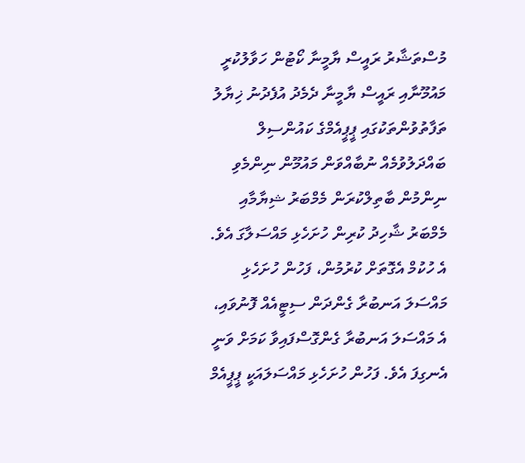މުސްތަޝާރު ރައީސް ޔާމީނާ ކޯޓުން ހަވާލުކުރީ މައުމޫނާއި ރައީސް ޔާމީނާ ދެމެދު އުފެދުނު ޚިޔާލު ތަފާތުވުންތަކުގައި ޕީޕީއެމްގެ ކައުންސިލް ބައްދަލުވުމެއް ނުބާއްވަން މައުމޫން ނިންމެވި ނިންމުން ބާތިލްކުރަން މެމްބަރު ޝިޔާމާއި މެމްބަރު ޝާހިދު ކުރިން ހުށަހެޅި މައްސަލާގަ އެވެ.
އެ ހުކުމް އެގޮތަށް ކުރުމުން، ފަހުން ހުށަހެޅި މައްސަލަ އަނބުރާ ގެންދަން ސިޓީއެއް ފޮނުވައި، އެ މައްސަލަ އަނބުރާ ގެންގޮސްފައިވާ ކަމަށް ވަނީ އެނގިފަ އެވެ. ފަހުން ހުށަހެޅި މައްސަލައަކީ ޕީޕީއެމް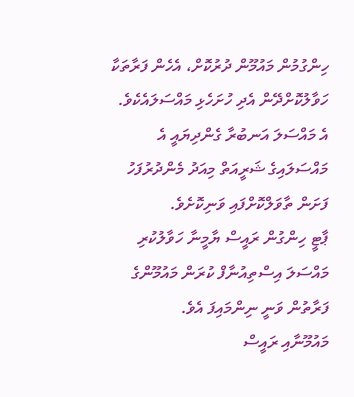ހިންގުމުން މައުމޫން ދުރުކޮށް، އެހެން ފަރާތަކާ ހަވާލުކޮށްދޭން އެދި ހުށަހެޅި މައްސަލައެކެވެ.
އެ މައްސަލަ އަނބުރާ ގެންދިޔައީ އެ މައްސަލައިގެ ޝަރީއަތް މިއަދު މެންދުރުފަހު ފަށަން ތާވަލްކޮށްފައި ވަނިކޮށެވެ.
ޕާޓީ ހިންގުން ރައީސް ޔާމީނާ ހަވާލުކުރި މައްސަލަ އިސްތިއުނާފް ކުރަން މައުމޫންގެ ފަރާތުން ވަނީ ނިންމައިފަ އެވެ.
މައުމޫނާއި ރައީސް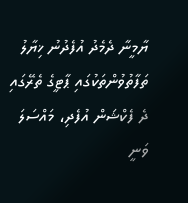ޔާމީނާ ދެމެދު އުފެދުނު ޚިޔާލު ތަފާތުވުންތަކުގައި ޕާޓީގެ ތެރޭގައި ދެ ފެކްޝަން އުފެދި، މައްސަލަ ވަނީ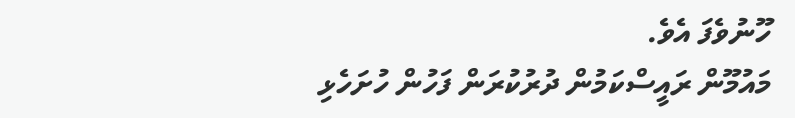ހޫނުވެފަ އެވެ.
މައުމޫން ރައީސްކަމުން ދުރުކުރަން ފަހުން ހުށަހެޅި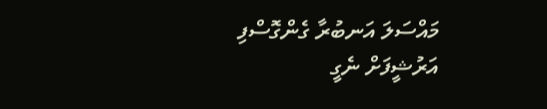މައްސަލަ އަނބުރާ ގެންގޮސްފި
އަރުޝީފަށް ނެގީ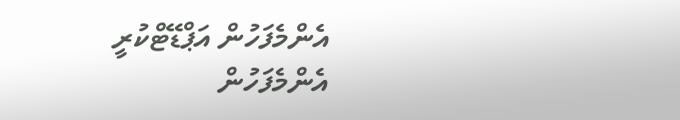އެންމެފަހުން އަޕްޑޭޓްކުރީ
އެންމެފަހުން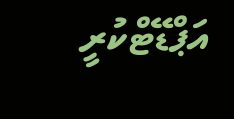އަޕްޑޭޓްކުރީ